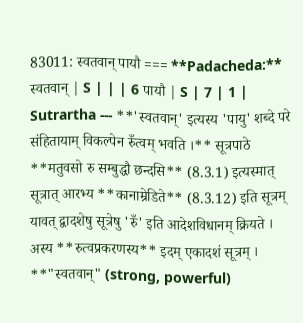83011: स्वतवान् पायौ === **Padacheda:** स्वतवान् | S | | | 6 पायौ | S | 7 | 1 | Sutrartha --- **'स्वतवान्' इत्यस्य 'पायु' शब्दे परे संहितायाम् विकल्पेन रुँत्वम् भवति ।** सूत्रपाठे **मतुवसो रु सम्बुद्धौ छन्दसि** (8.3.1) इत्यस्मात् सूत्रात् आरभ्य **कानाम्रेडिते** (8.3.12) इति सूत्रम् यावत् द्वादशेषु सूत्रेषु 'रुँ' इति आदेशविधानम् क्रियते । अस्य **रुत्वप्रकरणस्य** इदम् एकादशं सूत्रम् । **"स्वतवान्" (strong, powerful)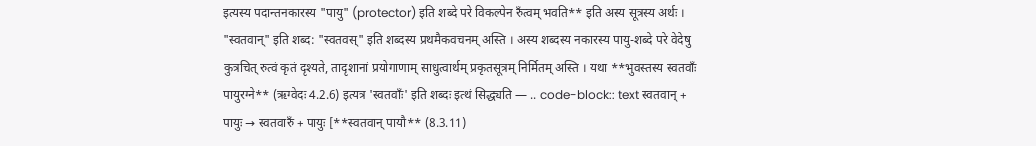इत्यस्य पदान्तनकारस्य "पायु" (protector) इति शब्दे परे विकल्पेन रुँत्वम् भवति** इति अस्य सूत्रस्य अर्थः । "स्वतवान्" इति शब्द: "स्वतवस्" इति शब्दस्य प्रथमैकवचनम् अस्ति । अस्य शब्दस्य नकारस्य पायु-शब्दे परे वेदेषु कुत्रचित् रुत्वं कृतं दृश्यते, तादृशानां प्रयोगाणाम् साधुत्वार्थम् प्रकृतसूत्रम् निर्मितम् अस्ति । यथा **भुवस्तस्य स्वतवाँः पायुरग्ने** (ऋग्वेदः 4.2.6) इत्यत्र 'स्वतवाँः' इति शब्दः इत्थं सिद्ध्यति — .. code-block:: text स्वतवान् + पायुः → स्वतवारुँ + पायुः [**स्वतवान् पायौ** (8.3.11)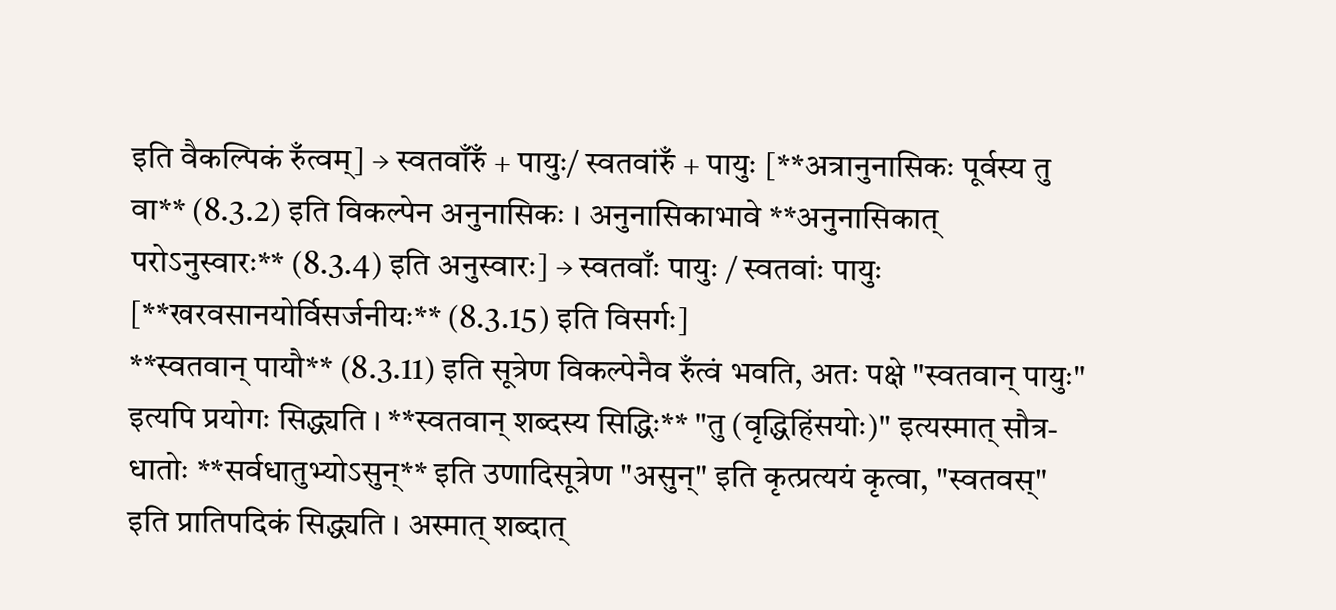इति वैकल्पिकं रुँत्वम्] → स्वतवाँरुँ + पायुः/ स्वतवांरुँ + पायुः [**अत्रानुनासिकः पूर्वस्य तु वा** (8.3.2) इति विकल्पेन अनुनासिकः । अनुनासिकाभावे **अनुनासिकात् परोऽनुस्वारः** (8.3.4) इति अनुस्वारः] → स्वतवाँः पायुः / स्वतवांः पायुः [**खरवसानयोर्विसर्जनीयः** (8.3.15) इति विसर्गः]
**स्वतवान् पायौ** (8.3.11) इति सूत्रेण विकल्पेनैव रुँत्वं भवति, अतः पक्षे "स्वतवान् पायुः" इत्यपि प्रयोगः सिद्ध्यति । **स्वतवान् शब्दस्य सिद्धिः** "तु (वृद्धिहिंसयोः)" इत्यस्मात् सौत्र-धातोः **सर्वधातुभ्योऽसुन्** इति उणादिसूत्रेण "असुन्" इति कृत्प्रत्ययं कृत्वा, "स्वतवस्" इति प्रातिपदिकं सिद्ध्यति । अस्मात् शब्दात्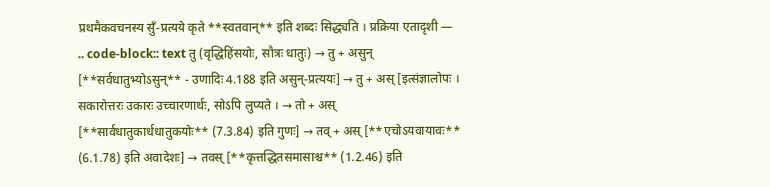प्रथमैकवचनस्य सुँ-प्रत्यये कृते **स्वतवान्** इति शब्दः सिद्ध्यति । प्रक्रिया एतादृशी — .. code-block:: text तु (वृद्धिहिंसयोः, सौत्रः धातुः) → तु + असुन् [**सर्वधातुभ्योऽसुन्** - उणादिः 4.188 इति असुन्-प्रत्ययः] → तु + अस् [इत्संज्ञालोपः । सकारोत्तरः उकारः उच्चारणार्थः, सोऽपि लुप्यते । → तो + अस् [**सार्वधातुकार्धधातुकयोः** (7.3.84) इति गुणः] → तव् + अस् [**एचोऽयवायावः** (6.1.78) इति अवादेशः] → तवस् [**कृत्तद्धितसमासाश्च** (1.2.46) इति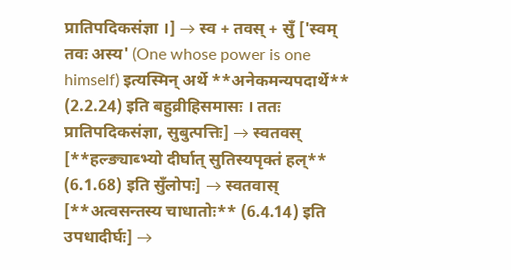प्रातिपदिकसंज्ञा ।] → स्व + तवस् + सुँ ['स्वम् तवः अस्य' (One whose power is one himself) इत्यस्मिन् अर्थे **अनेकमन्यपदार्थे** (2.2.24) इति बहुव्रीहिसमासः । ततः प्रातिपदिकसंज्ञा, सुबुत्पत्तिः] → स्वतवस् [**हल्ङ्याब्भ्यो दीर्घात् सुतिस्यपृक्तं हल्** (6.1.68) इति सुँलोपः] → स्वतवास् [**अत्वसन्तस्य चाधातोः** (6.4.14) इति उपधादीर्घः] →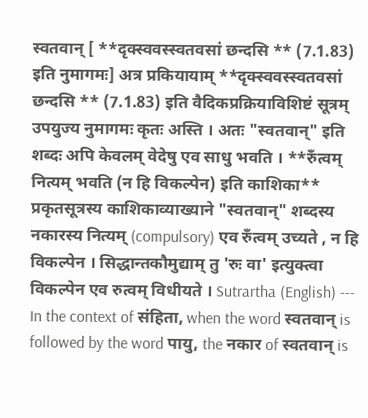स्वतवान् [ **दृक्स्ववस्स्वतवसां छन्दसि ** (7.1.83) इति नुमागमः] अत्र प्रकियायाम् **दृक्स्ववस्स्वतवसां छन्दसि ** (7.1.83) इति वैदिकप्रक्रियाविशिष्टं सूत्रम् उपयुज्य नुमागमः कृतः अस्ति । अतः "स्वतवान्" इति शब्दः अपि केवलम् वेदेषु एव साधु भवति । **रुँत्वम् नित्यम् भवति (न हि विकल्पेन) इति काशिका** प्रकृतसूत्रस्य काशिकाव्याख्याने "स्वतवान्" शब्दस्य नकारस्य नित्यम् (compulsory) एव रुँत्वम् उच्यते , न हि विकल्पेन । सिद्धान्तकौमुद्याम् तु 'रुः वा' इत्युक्त्वा विकल्पेन एव रुत्वम् विधीयते । Sutrartha (English) --- In the context of संहिता, when the word स्वतवान् is followed by the word पायु, the नकार of स्वतवान् is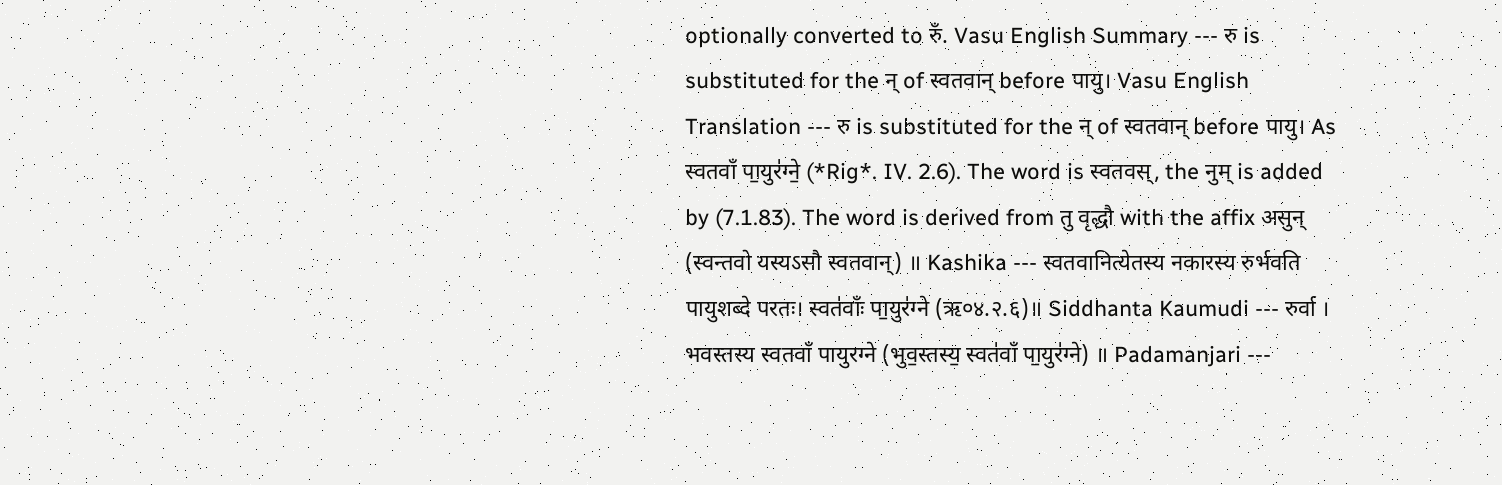optionally converted to रुँ. Vasu English Summary --- रु is substituted for the न् of स्वतवान् before पायु। Vasu English Translation --- रु is substituted for the न् of स्वतवान् before पायु। As स्वतवाँ पा॒युर॑ग्ने॒ (*Rig*. IV. 2.6). The word is स्वतवस्, the नुम् is added by (7.1.83). The word is derived from तु वृद्धौ with the affix असुन् (स्वन्तवो यस्यऽसौ स्वतवान्) ॥ Kashika --- स्वतवानित्येतस्य नकारस्य रुर्भवति पायुशब्दे परतः। स्वत॑वाँः पा॒युर॑ग्ने (ऋ०४.२.६)॥ Siddhanta Kaumudi --- रुर्वा । भवस्तस्य स्वतवाँ पायुरग्ने (भुव॒स्तस्य॒ स्वत॑वाँ पा॒युर॑ग्ने) ॥ Padamanjari ---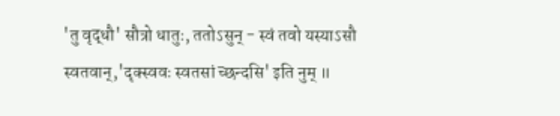'तु वृद्धौ' सौत्रो धातुः, ततोऽसुन् - स्वं तवो यस्याऽसौ स्वतवान्,'दृक्स्ववः स्वतसां च्छन्दसि' इति नुम् ॥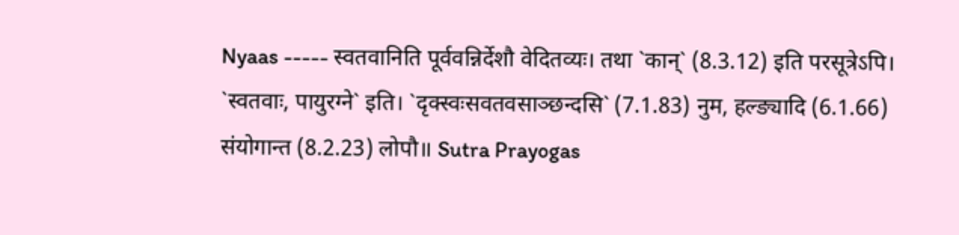Nyaas ----- स्वतवानिति पूर्ववन्निर्देशौ वेदितव्यः। तथा `कान्` (8.3.12) इति परसूत्रेऽपि। `स्वतवाः, पायुरग्ने` इति। `दृक्स्वःसवतवसाञ्छन्दसि` (7.1.83) नुम, हल्ङ्यादि (6.1.66) संयोगान्त (8.2.23) लोपौ॥ Sutra Prayogas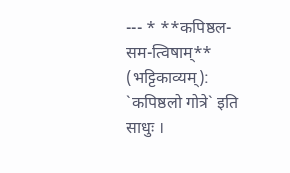--- * **कपिष्ठल-सम-त्विषाम्** (भट्टिकाव्यम्): `कपिष्ठलो गोत्रे` इति साधुः ।